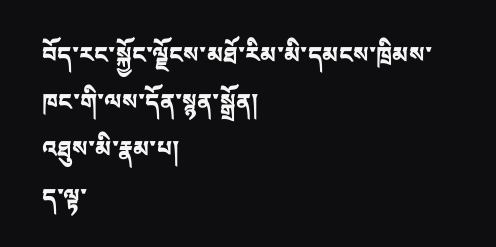བོད་རང་སྐྱོང་ལྗོངས་མཐོ་རིམ་མི་དམངས་ཁྲིམས་ཁང་གི་ལས་དོན་སྙན་སྒྲོན།
འཐུས་མི་རྣམ་པ།
ད་ལྟ་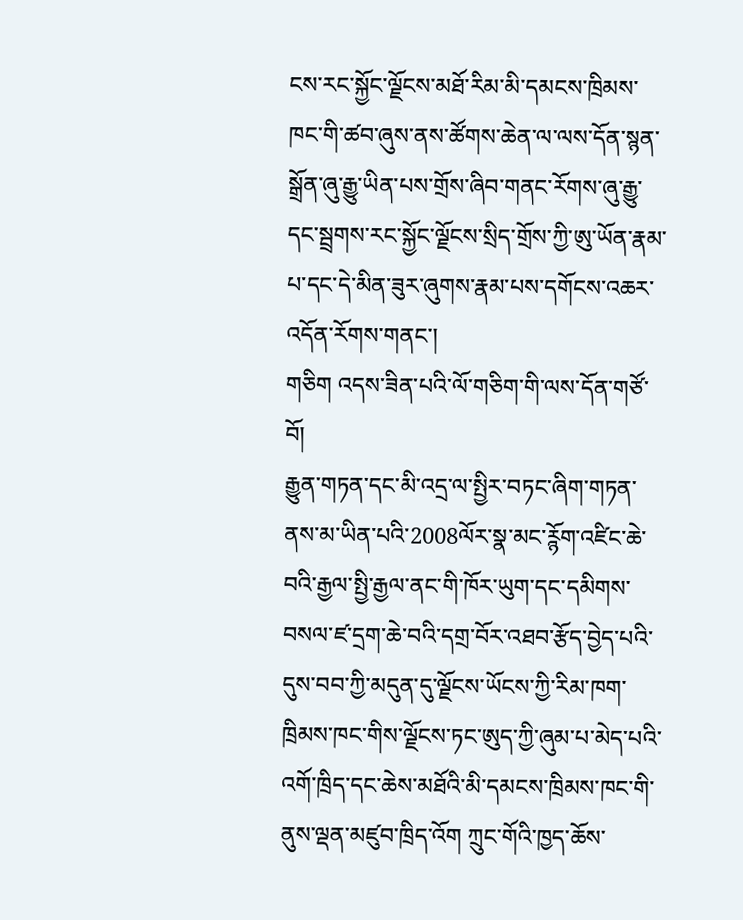ངས་རང་སྐྱོང་ལྗོངས་མཐོ་རིམ་མི་དམངས་ཁྲིམས་ཁང་གི་ཚབ་ཞུས་ནས་ཚོགས་ཆེན་ལ་ལས་དོན་སྙན་སྒྲོན་ཞུ་རྒྱུ་ཡིན་པས་གྲོས་ཞིབ་གནང་རོགས་ཞུ་རྒྱུ་དང་སྦྲགས་རང་སྐྱོང་ལྗོངས་སྲིད་གྲོས་ཀྱི་ཨུ་ཡོན་རྣམ་པ་དང་དེ་མིན་ཟུར་ཞུགས་རྣམ་པས་དགོངས་འཆར་འདོན་རོགས་གནང་།
གཅིག འདས་ཟིན་པའི་ལོ་གཅིག་གི་ལས་དོན་གཙོ་བོ།
རྒྱུན་གཏན་དང་མི་འདྲ་ལ་སྤྱིར་བཏང་ཞིག་གཏན་ནས་མ་ཡིན་པའི་2008ལོར་སྣ་མང་ཪྙོག་འཛིང་ཆེ་བའི་རྒྱལ་སྤྱི་རྒྱལ་ནང་གི་ཁོར་ཡུག་དང་དམིགས་བསལ་ཛ་དྲག་ཆེ་བའི་དགྲ་བོར་འཐབ་རྩོད་བྱེད་པའི་དུས་བབ་ཀྱི་མདུན་དུ་ལྗོངས་ཡོངས་ཀྱི་རིམ་ཁག་ཁྲིམས་ཁང་གིས་ལྗོངས་ཏང་ཨུད་ཀྱི་ཞུམ་པ་མེད་པའི་འགོ་ཁྲིད་དང་ཆེས་མཐོའི་མི་དམངས་ཁྲིམས་ཁང་གི་ནུས་ལྡན་མཛུབ་ཁྲིད་འོག ཀྲུང་གོའི་ཁྱད་ཆོས་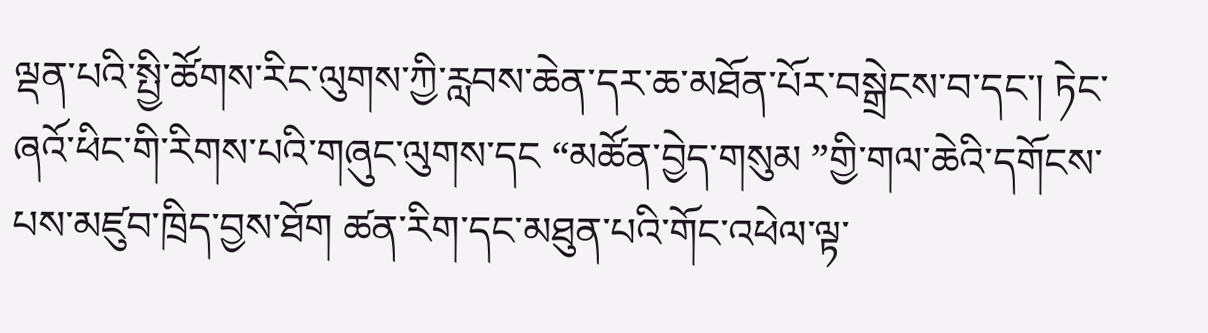ལྡན་པའི་སྤྱི་ཚོགས་རིང་ལུགས་ཀྱི་རླབས་ཆེན་དར་ཆ་མཐོན་པོར་བསྒྲེངས་བ་དང་། ཏེང་ཞའོ་ཕིང་གི་རིགས་པའི་གཞུང་ལུགས་དང “མཚོན་བྱེད་གསུམ ”གྱི་གལ་ཆེའི་དགོངས་པས་མཛུབ་ཁྲིད་བྱས་ཐོག ཚན་རིག་དང་མཐུན་པའི་གོང་འཕེལ་ལྟ་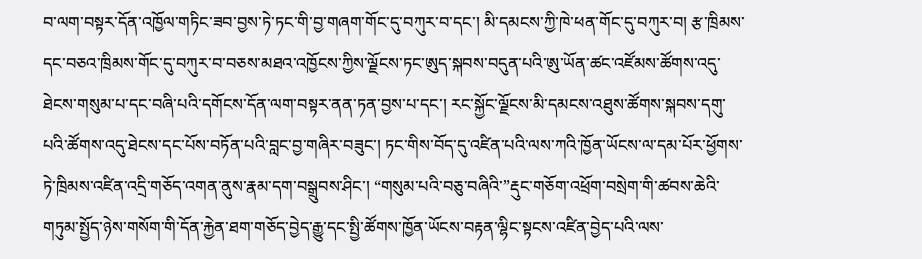བ་ལག་བསྟར་དོན་འཁྱོལ་གཏིང་ཟབ་བྱས་ཏེ་ཏང་གི་བྱ་གཞག་གོང་དུ་བཀུར་བ་དང་། མི་དམངས་ཀྱི་ཁེ་ཕན་གོང་དུ་བཀུར་བ། རྩ་ཁྲིམས་དང་བཅའ་ཁྲིམས་གོང་དུ་བཀུར་བ་བཅས་མཐའ་འཁྱོངས་ཀྱིས་ལྗོངས་ཏང་ཨུད་སྐབས་བདུན་པའི་ཨུ་ཡོན་ཚང་འཛོམས་ཚོགས་འདུ་ཐེངས་གསུམ་པ་དང་བཞི་པའི་དགོངས་དོན་ལག་བསྟར་ནན་ཏན་བྱས་པ་དང་། རང་སྐྱོང་ལྗོངས་མི་དམངས་འཐུས་ཚོགས་སྐབས་དགུ་པའི་ཚོགས་འདུ་ཐེངས་དང་པོས་བཏོན་པའི་བླང་བྱ་གཞིར་བཟུང་། ཏང་གིས་བོད་དུ་འཛིན་པའི་ལས་ཀའི་ཁྱོན་ཡོངས་ལ་དམ་པོར་ཕྱོགས་ཏེ་ཁྲིམས་འཛིན་འདྲི་གཅོད་འགན་ནུས་རྣམ་དག་བསྒྲུབས་ཤིང་། “གསུམ་པའི་བཅུ་བཞིའི་”རྡུང་གཅོག་འཕྲོག་བསྲེག་གི་ཚབས་ཆེའི་གཏུམ་སྤྱོད་ཉེས་གསོག་གི་དོན་རྐྱེན་ཐག་གཅོད་བྱེད་རྒྱུ་དང་སྤྱི་ཚོགས་ཁྱོན་ཡོངས་བརྟན་ལྷིང་སྟངས་འཛིན་བྱེད་པའི་ལས་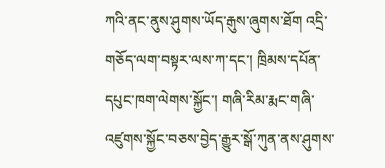ཀའི་ནང་ནུས་ཤུགས་ཡོད་རྒུས་ཞུགས་ཐོག འདྲི་གཅོད་ལག་བསྟར་ལས་ཀ་དང་། ཁྲིམས་དཔོན་དཔུང་ཁག་ལེགས་སྐྱོང་། གཞི་རིམ་རྨང་གཞི་འཛུགས་སྐྱོང་བཅས་བྱེད་རྒྱུར་སྒོ་ཀུན་ནས་ཤུགས་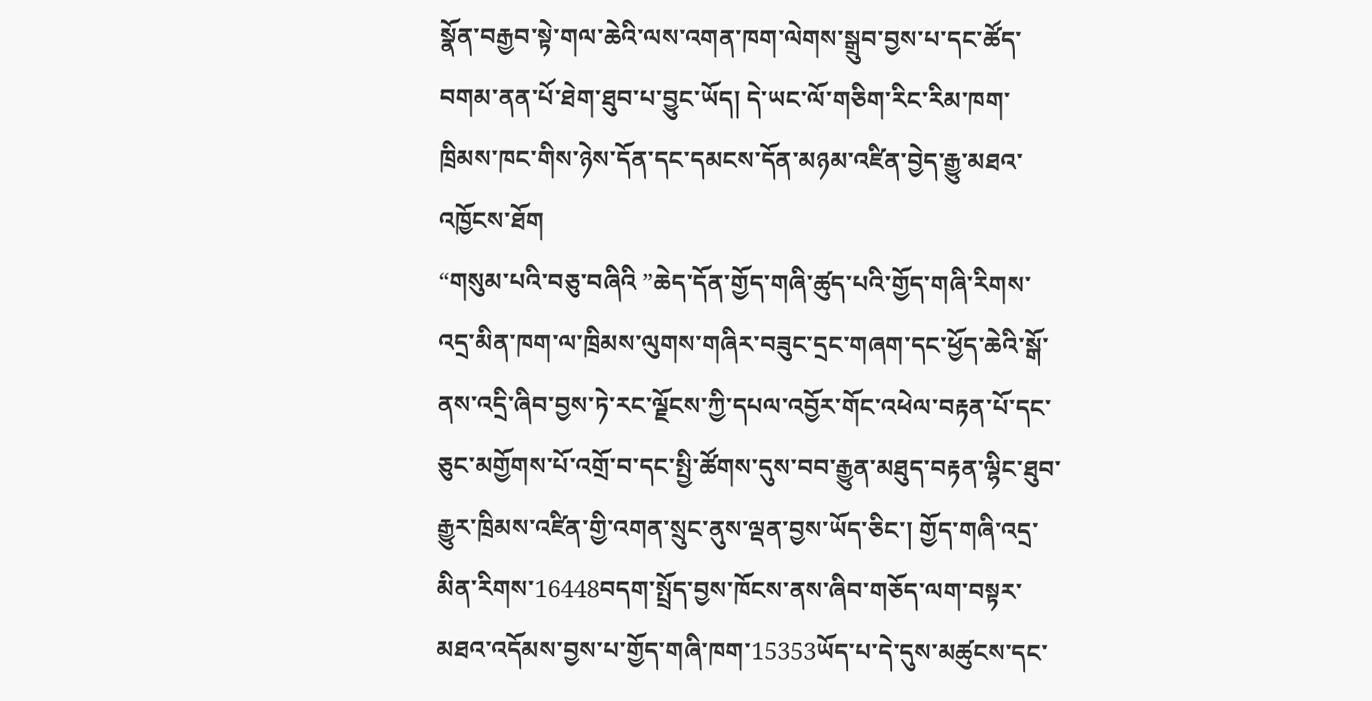སྣོན་བརྒྱབ་སྟེ་གལ་ཆེའི་ལས་འགན་ཁག་ལེགས་སྒྲུབ་བྱས་པ་དང་ཚོད་བགམ་ནན་པོ་ཐེག་ཐུབ་པ་བྱུང་ཡོད། དེ་ཡང་ལོ་གཅིག་རིང་རིམ་ཁག་ཁྲིམས་ཁང་གིས་ཉེས་དོན་དང་དམངས་དོན་མཉམ་འཛིན་བྱེད་རྒྱུ་མཐའ་འཁྱོངས་ཐོག
“གསུམ་པའི་བཅུ་བཞིའི ”ཆེད་དོན་གྱོད་གཞི་ཚུད་པའི་གྱོད་གཞི་རིགས་འདྲ་མིན་ཁག་ལ་ཁྲིམས་ལུགས་གཞིར་བཟུང་དྲང་གཞག་དང་ཕྱོད་ཆེའི་སྒོ་ནས་འདྲི་ཞིབ་བྱས་ཏེ་རང་ལྗོངས་ཀྱི་དཔལ་འབྱོར་གོང་འཕེལ་བརྟན་པོ་དང་ཅུང་མགྱོགས་པོ་འགྲོ་བ་དང་སྤྱི་ཚོགས་དུས་བབ་རྒྱུན་མཐུད་བརྟན་ལྷིང་ཐུབ་རྒྱུར་ཁྲིམས་འཛིན་གྱི་འགན་སྲུང་ནུས་ལྡན་བྱས་ཡོད་ཅིང་། གྱོད་གཞི་འདྲ་མིན་རིགས་16448བདག་སྤྲོད་བྱས་ཁོངས་ནས་ཞིབ་གཅོད་ལག་བསྟར་མཐའ་འདོམས་བྱས་པ་གྱོད་གཞི་ཁག་15353ཡོད་པ་དེ་དུས་མཚུངས་དང་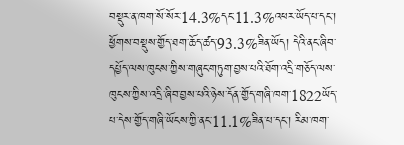བསྡུར་ན་ཁག་སོ་སོར་14.3%དང་11.3%འཕར་ཡོད་པ་དང་། ཕྱོགས་བསྡུས་གྱོད་ཐག་ཆོད་ཚད་93.3%ཟིན་ཡོད། དེའི་ནང་ཞིབ་དཔྱོད་ལས་ཁུངས་ཀྱིས་གཞུང་གཏུག་བྱས་པའི་ཐོག་འདྲི་གཅོད་ལས་ཁུངས་ཀྱིས་འདྲི་ཞིབ་བྱས་པའི་ཉེས་དོན་གྱོད་གཞི་ཁག་1822ཡོད་པ་དེས་གྱོད་གཞི་ཡོངས་ཀྱི་ནང་11.1%ཟིན་པ་དང་། རིམ་ཁག་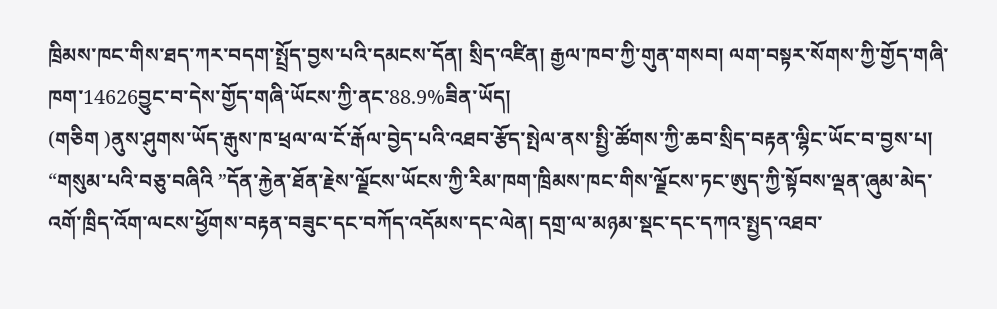ཁྲིམས་ཁང་གིས་ཐད་ཀར་བདག་སྤྲོད་བྱས་པའི་དམངས་དོན། སྲིད་འཛིན། རྒྱལ་ཁབ་ཀྱི་གུན་གསབ། ལག་བསྟར་སོགས་ཀྱི་གྱོད་གཞི་ཁག་14626བྱུང་བ་དེས་གྱོད་གཞི་ཡོངས་ཀྱི་ནང་88.9%ཟིན་ཡོད།
(གཅིག )ནུས་ཤུགས་ཡོད་རྒུས་ཁ་ཕྲལ་ལ་ངོ་རྒོལ་བྱེད་པའི་འཐབ་རྩོད་སྤེལ་ནས་སྤྱི་ཚོགས་ཀྱི་ཆབ་སྲིད་བརྟན་ལྷིང་ཡོང་བ་བྱས་པ། “གསུམ་པའི་བཅུ་བཞིའི ”དོན་རྐྱེན་ཐོན་རྗེས་ལྗོངས་ཡོངས་ཀྱི་རིམ་ཁག་ཁྲིམས་ཁང་གིས་ལྗོངས་ཏང་ཨུད་ཀྱི་སྟོབས་ལྡན་ཞུམ་མེད་འགོ་ཁྲིད་འོག་ལངས་ཕྱོགས་བརྟན་བཟུང་དང་བཀོད་འདོམས་དང་ལེན། དགྲ་ལ་མཉམ་སྡང་དང་དཀའ་སྤྱད་འཐབ་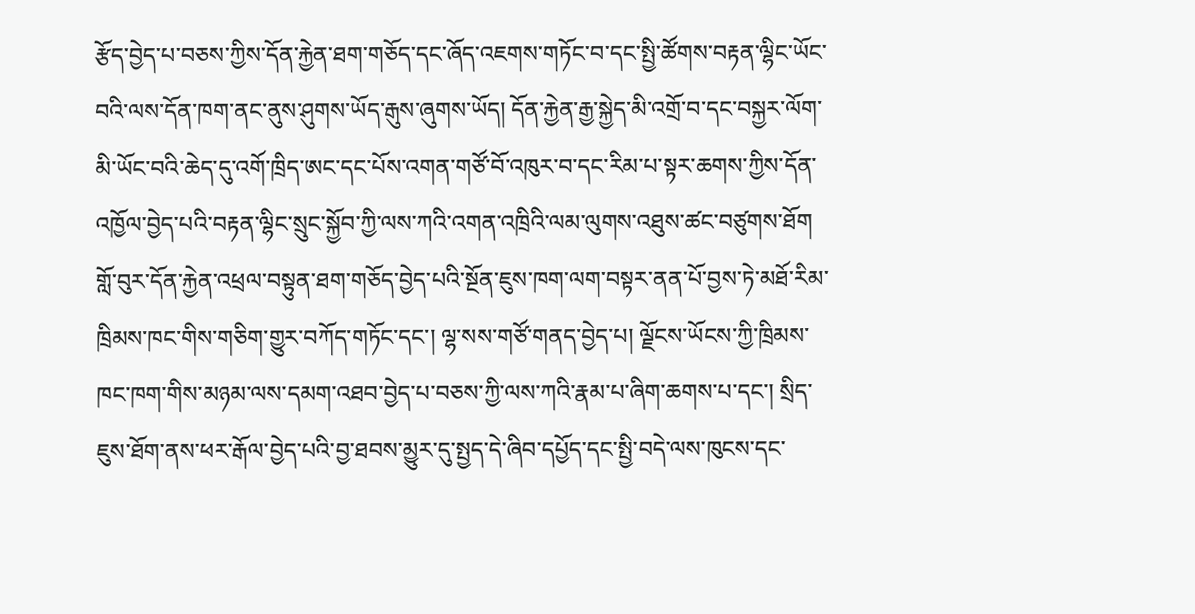རྩོད་བྱེད་པ་བཅས་ཀྱིས་དོན་རྐྱེན་ཐག་གཅོད་དང་ཞོད་འཇགས་གཏོང་བ་དང་སྤྱི་ཚོགས་བརྟན་ལྷིང་ཡོང་བའི་ལས་དོན་ཁག་ནང་ནུས་ཤུགས་ཡོད་རྒུས་ཞུགས་ཡོད། དོན་རྐྱེན་རྒྱ་སྐྱེད་མི་འགྲོ་བ་དང་བསྐྱར་ལོག་མི་ཡོང་བའི་ཆེད་དུ་འགོ་ཁྲིད་ཨང་དང་པོས་འགན་གཙོ་བོ་འཁུར་བ་དང་རིམ་པ་སྟར་ཆགས་ཀྱིས་དོན་འཁྱོལ་བྱེད་པའི་བརྟན་ལྷིང་སྲུང་སྐྱོབ་ཀྱི་ལས་ཀའི་འགན་འཁྲིའི་ལམ་ལུགས་འཐུས་ཚང་བཙུགས་ཐོག གློ་བུར་དོན་རྐྱེན་འཕྲལ་བསྟུན་ཐག་གཅོད་བྱེད་པའི་སྔོན་ཇུས་ཁག་ལག་བསྟར་ནན་པོ་བྱས་ཏེ་མཐོ་རིམ་ཁྲིམས་ཁང་གིས་གཅིག་གྱུར་བཀོད་གཏོང་དང་། ལྷ་སས་གཙོ་གནད་བྱེད་པ། ལྗོངས་ཡོངས་ཀྱི་ཁྲིམས་ཁང་ཁག་གིས་མཉམ་ལས་དམག་འཐབ་བྱེད་པ་བཅས་ཀྱི་ལས་ཀའི་རྣམ་པ་ཞིག་ཆགས་པ་དང་། སྲིད་ཇུས་ཐོག་ནས་ཕར་རྒོལ་བྱེད་པའི་བྱ་ཐབས་མྱུར་དུ་སྤྱད་དེ་ཞིབ་དཔྱོད་དང་སྤྱི་བདེ་ལས་ཁུངས་དང་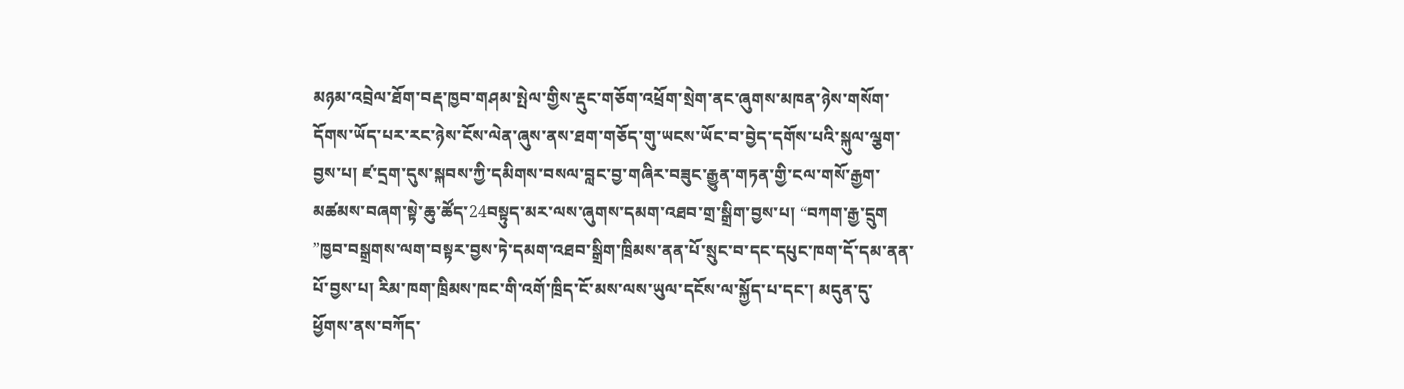མཉམ་འབྲེལ་ཐོག་བརྡ་ཁྱབ་གཤམ་སྤེལ་གྱིས་རྡུང་གཅོག་འཕྲོག་སྲེག་ནང་ཞུགས་མཁན་ཉེས་གསོག་དོགས་ཡོད་པར་རང་ཉེས་ངོས་ལེན་ཞུས་ནས་ཐག་གཅོད་གུ་ཡངས་ཡོང་བ་བྱེད་དགོས་པའི་སྐུལ་ལྕག་བྱས་པ། ཛ་དྲག་དུས་སྐབས་ཀྱི་དམིགས་བསལ་བླང་བྱ་གཞིར་བཟུང་རྒྱུན་གཏན་གྱི་ངལ་གསོ་རྒྱག་མཚམས་བཞག་སྟེ་ཆུ་ཚོད་24བསྟུད་མར་ལས་ཞུགས་དམག་འཐབ་གྲ་སྒྲིག་བྱས་པ། “བཀག་རྒྱ་དྲུག ”ཁྱབ་བསྒྲགས་ལག་བསྟར་བྱས་ཏེ་དམག་འཐབ་སྒྲིག་ཁྲིམས་ནན་པོ་སྲུང་བ་དང་དཔུང་ཁག་དོ་དམ་ནན་པོ་བྱས་པ། རིམ་ཁག་ཁྲིམས་ཁང་གི་འགོ་ཁྲིད་ངོ་མས་ལས་ཡུལ་དངོས་ལ་སྐྱོད་པ་དང་། མདུན་དུ་ཕྱོགས་ནས་བཀོད་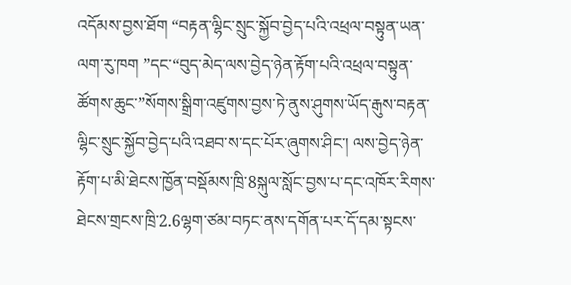འདོམས་བྱས་ཐོག “བརྟན་ལྷིང་སྲུང་སྐྱོབ་བྱེད་པའི་འཕྲལ་བསྟུན་ཡན་ལག་རུ་ཁག ”དང་“བུད་མེད་ལས་བྱེད་ཉེན་རྟོག་པའི་འཕྲལ་བསྟུན་ཚོགས་ཆུང་”སོགས་སྒྲིག་འཛུགས་བྱས་ཏེ་ནུས་ཤུགས་ཡོད་རྒུས་བརྟན་ལྷིང་སྲུང་སྐྱོབ་བྱེད་པའི་འཐབ་ས་དང་པོར་ཞུགས་ཤིང་། ལས་བྱེད་ཉེན་རྟོག་པ་མི་ཐེངས་ཁྱོན་བསྡོམས་ཁྲི་8སྐུལ་སློང་བྱས་པ་དང་འཁོར་རིགས་ཐེངས་གྲངས་ཁྲི་2.6ལྷག་ཙམ་བཏང་ནས་དགོན་པར་དོ་དམ་སྟངས་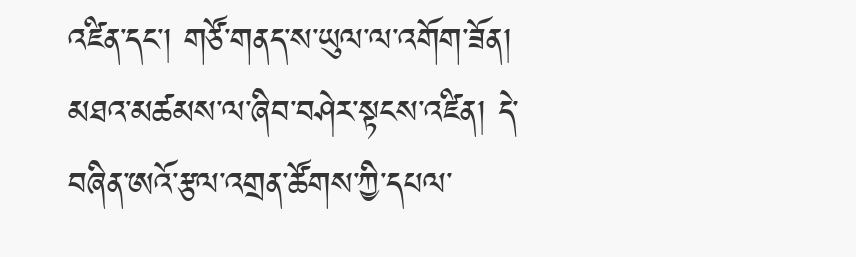འཛིན་དང་། གཙོ་གནད་ས་ཡུལ་ལ་འགོག་ཟོན། མཐའ་མཚམས་ལ་ཞིབ་བཤེར་སྟངས་འཛིན། དེ་བཞིན་ཨའོ་རྩལ་འགྲན་ཚོགས་ཀྱི་དཔལ་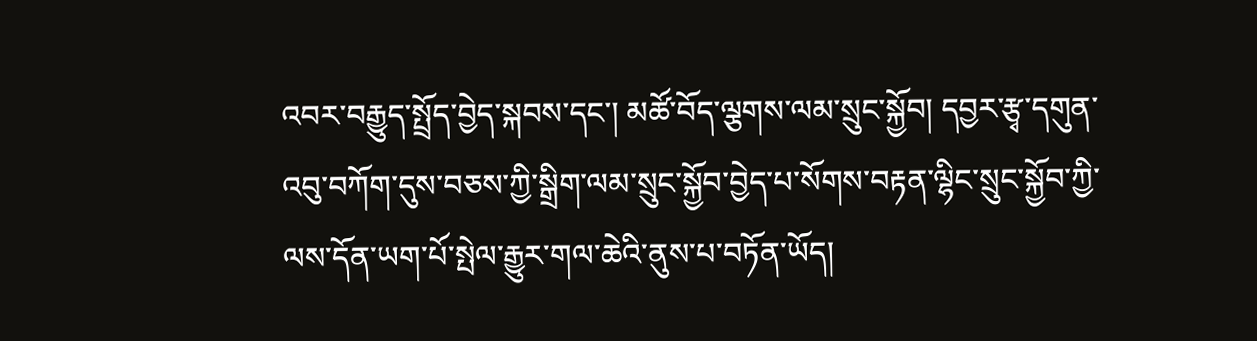འབར་བརྒྱུད་སྤྲོད་བྱེད་སྐབས་དང་། མཚོ་བོད་ལྕགས་ལམ་སྲུང་སྐྱོབ། དབྱར་རྩྭ་དགུན་འབུ་བཀོག་དུས་བཅས་ཀྱི་སྒྲིག་ལམ་སྲུང་སྐྱོབ་བྱེད་པ་སོགས་བརྟན་ལྷིང་སྲུང་སྐྱོབ་ཀྱི་ལས་དོན་ཡག་པོ་སྤེལ་རྒྱུར་གལ་ཆེའི་ནུས་པ་བཏོན་ཡོད།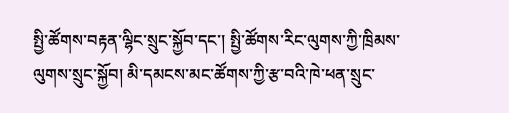སྤྱི་ཚོགས་བརྟན་ལྷིང་སྲུང་སྐྱོབ་དང་། སྤྱི་ཚོགས་རིང་ལུགས་ཀྱི་ཁྲིམས་ལུགས་སྲུང་སྐྱོབ། མི་དམངས་མང་ཚོགས་ཀྱི་རྩ་བའི་ཁེ་ཕན་སྲུང་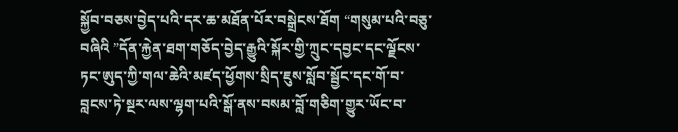སྐྱོབ་བཅས་བྱེད་པའི་དར་ཆ་མཐོན་པོར་བསྒྲེངས་ཐོག “གསུམ་པའི་བཅུ་བཞིའི ”དོན་རྐྱེན་ཐག་གཅོད་བྱེད་རྒྱུའི་སྐོར་གྱི་ཀྲུང་དབྱང་དང་ལྗོངས་ཏང་ཨུད་ཀྱི་གལ་ཆེའི་མཛད་ཕྱོགས་སྲིད་ཇུས་སློབ་སྦྱོང་དང་གོ་བ་བླངས་ཏེ་སྔར་ལས་ལྷག་པའི་སྒོ་ནས་བསམ་བློ་གཅིག་གྱུར་ཡོང་བ་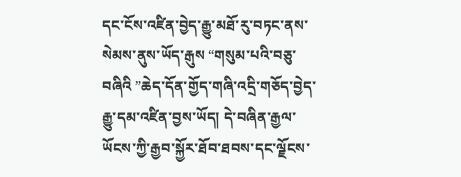དང་ངོས་འཛིན་བྱེད་རྒྱུ་མཐོ་རུ་བཏང་ནས་སེམས་ནུས་ཡོད་རྒུས “གསུམ་པའི་བཅུ་བཞིའི ”ཆེད་དོན་གྱོད་གཞི་འདྲི་གཅོད་བྱེད་རྒྱུ་དམ་འཛིན་བྱས་ཡོད། དེ་བཞིན་རྒྱལ་ཡོངས་ཀྱི་རྒྱབ་སྐྱོར་ཐོབ་ཐབས་དང་ལྗོངས་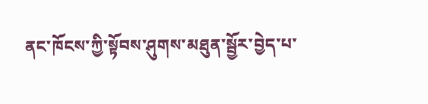ནང་ཁོངས་ཀྱི་སྟོབས་ཤུགས་མཐུན་སྦྱོར་བྱེད་པ་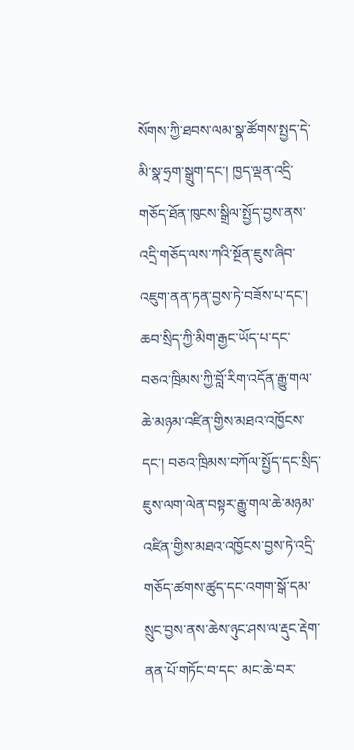སོགས་ཀྱི་ཐབས་ལམ་སྣ་ཚོགས་སྤྱད་དེ་མི་སྣ་ཧྲག་སྒྲུག་དང་། ཁྱད་ལྡན་འདྲི་གཅོད་ཐོན་ཁུངས་སྒྲིལ་སྤྱོད་བྱས་ནས་འདྲི་གཅོད་ལས་ཀའི་སྔོན་ཇུས་ཞིབ་འཇུག་ནན་ཏན་བྱས་ཏེ་བཟོས་པ་དང་། ཆབ་སྲིད་ཀྱི་མིག་རྒྱང་ཡོད་པ་དང་བཅའ་ཁྲིམས་ཀྱི་བློ་རིག་འདོན་རྒྱུ་གལ་ཆེ་མཉམ་འཛིན་གྱིས་མཐའ་འཁྱོངས་དང་། བཅའ་ཁྲིམས་བཀོལ་སྤྱོད་དང་སྲིད་ཇུས་ལག་ལེན་བསྟར་རྒྱུ་གལ་ཆེ་མཉམ་འཛིན་གྱིས་མཐའ་འཁྱོངས་བྱས་ཏེ་འདྲི་གཅོད་ཚགས་ཚུད་དང་འགག་སྒོ་དམ་སྲུང་བྱས་ནས་ཆེས་ཉུང་ཤས་ལ་རྡུང་རྡེག་ནན་པོ་གཏོང་བ་དང་ མང་ཆེ་བར་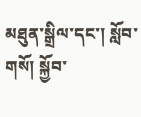མཐུན་སྒྲིལ་དང་། སློབ་གསོ། སྐྱོབ་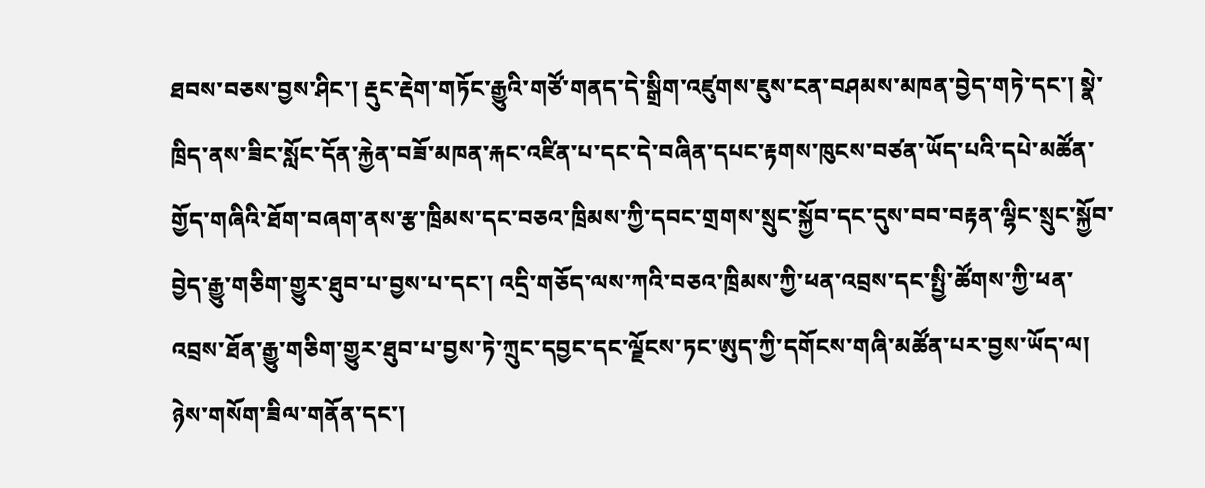ཐབས་བཅས་བྱས་ཤིང་། རྡུང་རྡེག་གཏོང་རྒྱུའི་གཙོ་གནད་དེ་སྒྲིག་འཛུགས་ཇུས་ངན་བཤམས་མཁན་བྱེད་གཏེ་དང་། སྣེ་ཁྲིད་ནས་ཟིང་སློང་དོན་རྐྱེན་བཟོ་མཁན་རྐང་འཛིན་པ་དང་དེ་བཞིན་དཔང་རྟགས་ཁུངས་བཙན་ཡོད་པའི་དཔེ་མཚོན་གྱོད་གཞིའི་ཐོག་བཞག་ནས་རྩ་ཁྲིམས་དང་བཅའ་ཁྲིམས་ཀྱི་དབང་གྲགས་སྲུང་སྐྱོབ་དང་དུས་བབ་བརྟན་ལྷིང་སྲུང་སྐྱོབ་བྱེད་རྒྱུ་གཅིག་གྱུར་ཐུབ་པ་བྱས་པ་དང་། འདྲི་གཅོད་ལས་ཀའི་བཅའ་ཁྲིམས་ཀྱི་ཕན་འབྲས་དང་སྤྱི་ཚོགས་ཀྱི་ཕན་འབྲས་ཐོན་རྒྱུ་གཅིག་གྱུར་ཐུབ་པ་བྱས་ཏེ་ཀྲུང་དབྱང་དང་ལྗོངས་ཏང་ཨུད་ཀྱི་དགོངས་གཞི་མཚོན་པར་བྱས་ཡོད་ལ། ཉེས་གསོག་ཟིལ་གནོན་དང་།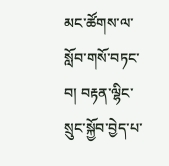མང་ཚོགས་ལ་སློབ་གསོ་བཏང་བ། བརྟན་ལྷིང་སྲུང་སྐྱོབ་བྱེད་པ་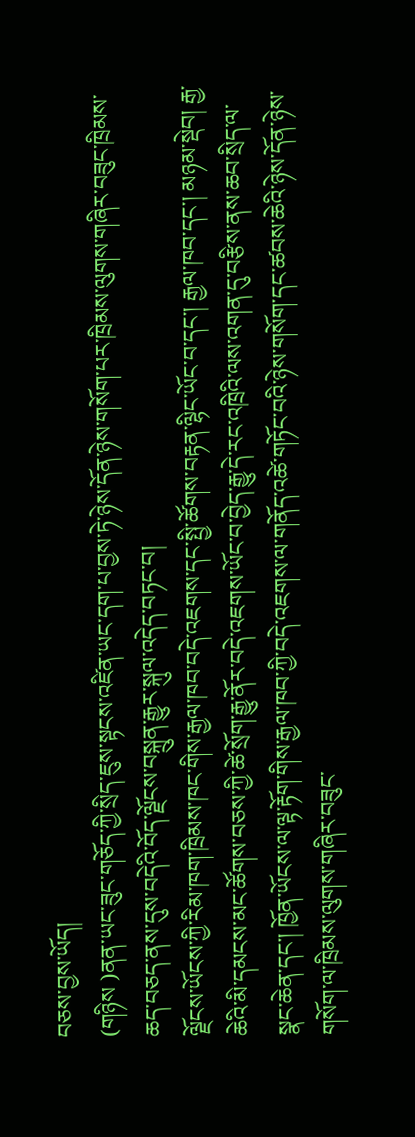བཅས་བྱས་ཡོད།
(གཉིས )ནན་ཡང་ཟུང་གཅོད་ཀྱི་སྲིད་ཇུས་སྟངས་འཛིན་ཡང་དག་པ་བྱས་ཏེ་ཉེས་དོན་ཉེས་གསོག་པར་ཁྲིམས་ལུགས་གཞིར་བཟུང་ཁྲིམས་ཆད་བཅད་ནས་དུས་བདེའི་བོད་ལྗོངས་བསྐྲུན་རྒྱུར་སྐུལ་འདེད་བཏང་བ།
ལྗོངས་ཡོངས་ཀྱི་རིམ་ཁག་ཁྲིམས་ཁང་གིས་རྒྱལ་ཁབ་བདེ་འཇགས་དང་སྤྱི་ཚོགས་བརྟན་ལྷིང་ཡོང་བ་དང་། རྒྱལ་ཁབ་དང་། མཉམ་སྡེབ། རྒྱ་ཆེའི་མི་དམངས་མང་ཚོགས་བཅས་ཀྱི་ཚེ་སྲོག་རྒྱུ་ནོར་བདེ་འཇགས་ཡོང་བ་བྱེད་རྒྱུ་དེ་རང་འཁྲིའི་ལས་འགན་དུ་བརྩིས་ནས་ཆབ་སྲིད་ལ་སྣང་ཆེན་དང་། ཁྱོན་ཡོངས་ལ་ལྟ་རྟོག་གིས་རྒྱལ་ཁབ་ཀྱི་བདེ་འཇགས་ལ་གནོད་འཚེ་གཏོང་བའི་ཉེས་གསོག་དང་ཚབས་ཆེའི་ཉེས་དོན་ཉེས་གསོག་ལ་ཁྲིམས་ལུགས་གཞིར་བཟུང་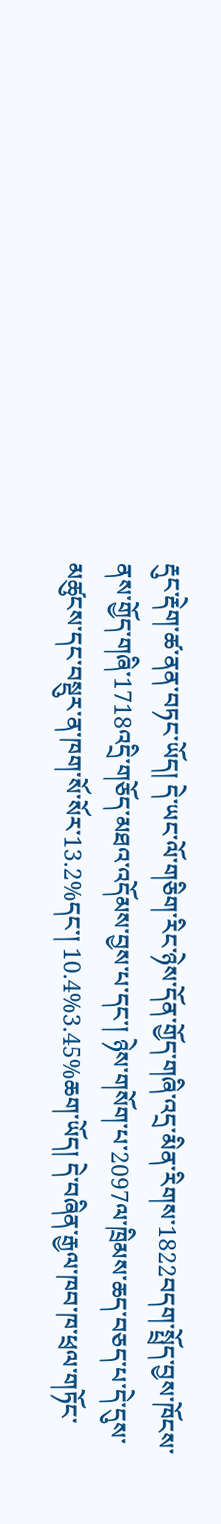རྡུང་རྡེག་ཚ་ནན་བཏང་ཡོད། དེ་ཡང་ལོ་གཅིག་རིང་ཉེས་དོན་གྱོད་གཞི་འདྲ་མིན་རིགས་1822བདག་སྤྲོད་བྱས་ཁོངས་ནས་གྱོད་གཞི་1718འདྲི་གཅོད་མཐའ་འདོམས་བྱས་པ་དང་། ཉེས་གསོག་པ་2097ལ་ཁྲིམས་ཆད་བཅད་པ་དེ་དུས་མཚུངས་དང་བསྡུར་ན་ཁག་སོ་སོར་13.2%དང་། 10.4%3.45%ཆག་ཡོད། དེ་བཞིན་རྒྱལ་ཁབ་ཁ་ཕྲལ་གཏོང་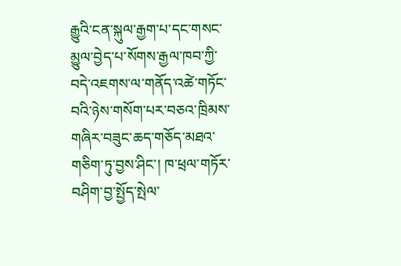རྒྱུའི་ངན་སྐུལ་རྒྱག་པ་དང་གསང་མྱུལ་བྱེད་པ་སོགས་རྒྱལ་ཁབ་ཀྱི་བདེ་འཇགས་ལ་གནོད་འཚེ་གཏོང་བའི་ཉེས་གསོག་པར་བཅའ་ཁྲིམས་གཞིར་བཟུང་ཆད་གཅོད་མཐའ་གཅིག་ཏུ་བྱས་ཤིང་། ཁ་ཕྲལ་གཏོར་བཤིག་བྱ་སྤྱོད་སྤེལ་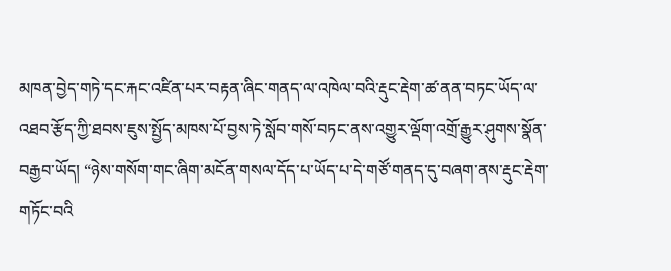མཁན་བྱེད་གཏེ་དང་རྐང་འཛིན་པར་བརྟན་ཞིང་གནད་ལ་འཁེལ་བའི་རྡུང་རྡེག་ཚ་ནན་བཏང་ཡོད་ལ་འཐབ་རྩོད་ཀྱི་ཐབས་ཇུས་སྤྱོད་མཁས་པོ་བྱས་ཏེ་སློབ་གསོ་བཏང་ནས་འགྱུར་ལྡོག་འགྲོ་རྒྱུར་ཤུགས་སྣོན་བརྒྱབ་ཡོད། “ཉེས་གསོག་གང་ཞིག་མངོན་གསལ་དོད་པ་ཡོད་པ་དེ་གཙོ་གནད་དུ་བཞག་ནས་རྡུང་རྡེག་གཏོང་བའི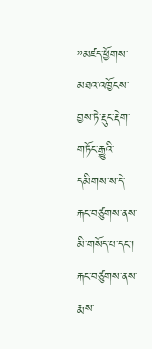”མཛད་ཕྱོགས་མཐའ་འཁྱོངས་བྱས་ཏེ་རྡུང་རྡེག་གཏོང་རྒྱུའི་དམིགས་ས་དེ་རྐང་བཙུགས་ནས་མི་གསོད་པ་དང་། རྐང་བཙུགས་ནས་རྨས་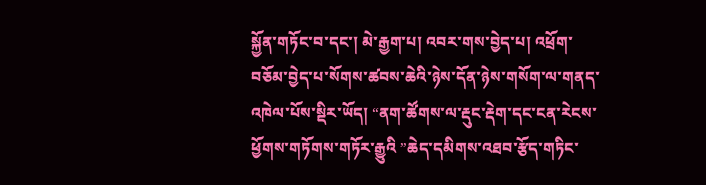སྐྱོན་གཏོང་བ་དང་། མེ་རྒྱག་པ། འབར་གས་བྱེད་པ། འཕྲོག་བཅོམ་བྱེད་པ་སོགས་ཚབས་ཆེའི་ཉེས་དོན་ཉེས་གསོག་ལ་གནད་འཁེལ་པོས་སྡིར་ཡོད། “ནག་ཚོགས་ལ་རྡུང་རྡེག་དང་ངན་རེངས་ཕྱོགས་གཏོགས་གཏོར་རྒྱུའི ”ཆེད་དམིགས་འཐབ་རྩོད་གཏིང་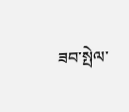ཟབ་སྤེལ་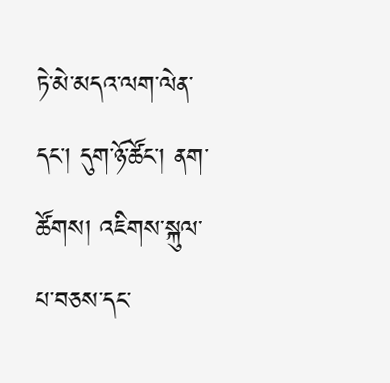ཏེ་མེ་མདའ་ལག་ལེན་དང་། དུག་ཉོ་ཚོང་། ནག་ཚོགས། འཇིགས་སྐུལ་པ་བཅས་དང་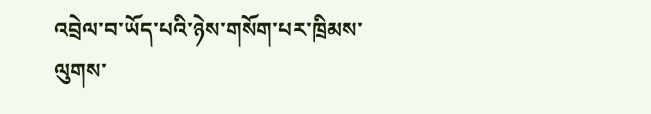འབྲེལ་བ་ཡོད་པའི་ཉེས་གསོག་པར་ཁྲིམས་ལུགས་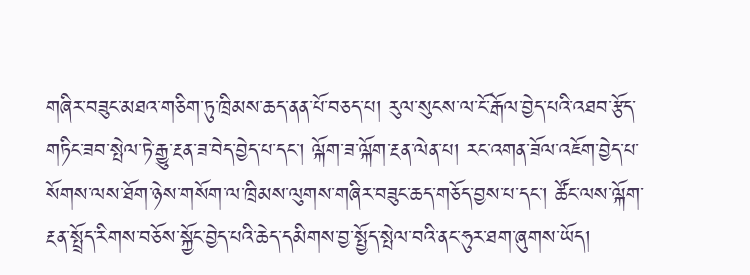གཞིར་བཟུང་མཐའ་གཅིག་ཏུ་ཁྲིམས་ཆད་ནན་པོ་བཅད་པ། རུལ་སུངས་ལ་ངོ་རྒོལ་བྱེད་པའི་འཐབ་རྩོད་གཏིང་ཟབ་སྤེལ་ཏེ་རྒྱུ་རྔན་ཟ་བེད་བྱེད་པ་དང་། ལྐོག་ཟ་ལྐོག་རྔན་ལེན་པ། རང་འགན་ཟོལ་འཇོག་བྱེད་པ་སོགས་ལས་ཐོག་ཉེས་གསོག་ལ་ཁྲིམས་ལུགས་གཞིར་བཟུང་ཆད་གཅོད་བྱས་པ་དང་། ཚོང་ལས་ལྐོག་རྔན་སྤྲོད་རིགས་བཅོས་སྐྱོང་བྱེད་པའི་ཆེད་དམིགས་བྱ་སྤྱོད་སྤེལ་བའི་ནང་ཧུར་ཐག་ཞུགས་ཡོད།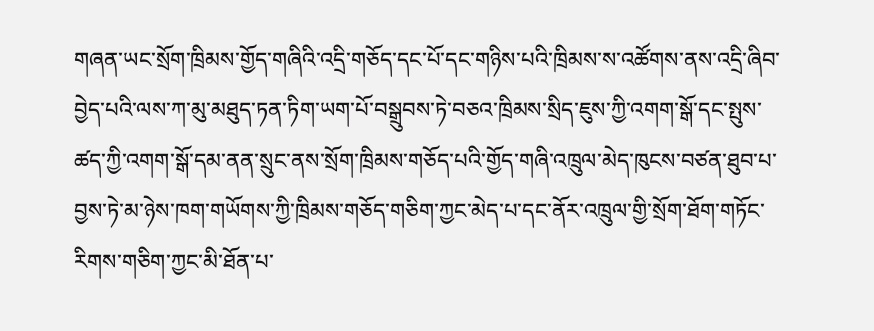གཞན་ཡང་སྲོག་ཁྲིམས་གྱོད་གཞིའི་འདྲི་གཅོད་དང་པོ་དང་གཉིས་པའི་ཁྲིམས་ས་འཚོགས་ནས་འདྲི་ཞིབ་བྱེད་པའི་ལས་ཀ་མུ་མཐུད་ཏན་ཏིག་ཡག་པོ་བསྒྲུབས་ཏེ་བཅའ་ཁྲིམས་སྲིད་ཇུས་ཀྱི་འགག་སྒོ་དང་སྤུས་ཚད་ཀྱི་འགག་སྒོ་དམ་ནན་སྲུང་ནས་སྲོག་ཁྲིམས་གཅོད་པའི་གྱོད་གཞི་འཁྲུལ་མེད་ཁུངས་བཙན་ཐུབ་པ་བྱས་ཏེ་མ་ཉེས་ཁག་གཡོགས་ཀྱི་ཁྲིམས་གཅོད་གཅིག་ཀྱང་མེད་པ་དང་ནོར་འཁྲུལ་གྱི་སྲོག་ཐོག་གཏོང་རིགས་གཅིག་ཀྱང་མི་ཐོན་པ་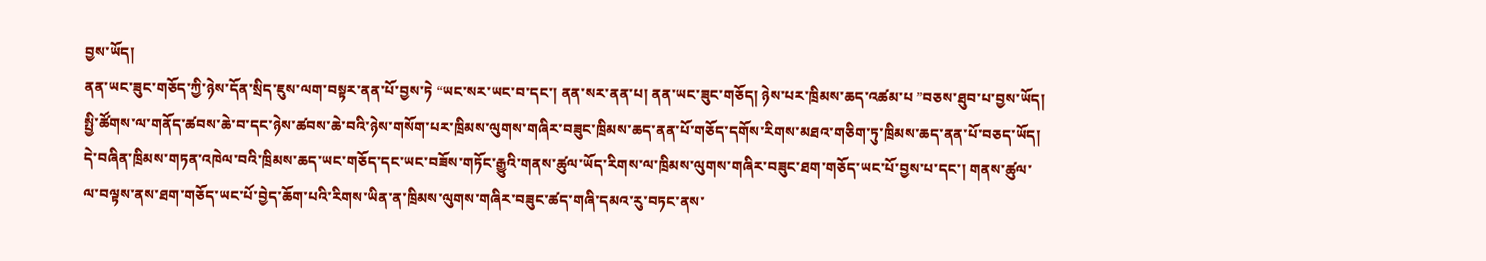བྱས་ཡོད།
ནན་ཡང་ཟུང་གཅོད་ཀྱི་ཉེས་དོན་སྲིད་ཇུས་ལག་བསྟར་ནན་པོ་བྱས་ཏེ “ཡང་སར་ཡང་བ་དང་། ནན་སར་ནན་པ། ནན་ཡང་ཟུང་གཅོད། ཉེས་པར་ཁྲིམས་ཆད་འཚམ་པ ”བཅས་ཐུབ་པ་བྱས་ཡོད། སྤྱི་ཚོགས་ལ་གནོད་ཚབས་ཆེ་བ་དང་ཉེས་ཚབས་ཆེ་བའི་ཉེས་གསོག་པར་ཁྲིམས་ལུགས་གཞིར་བཟུང་ཁྲིམས་ཆད་ནན་པོ་གཅོད་དགོས་རིགས་མཐའ་གཅིག་ཏུ་ཁྲིམས་ཆད་ནན་པོ་བཅད་ཡོད། དེ་བཞིན་ཁྲིམས་གཏན་འཁེལ་བའི་ཁྲིམས་ཆད་ཡང་གཅོད་དང་ཡང་བཟོས་གཏོང་རྒྱུའི་གནས་ཚུལ་ཡོད་རིགས་ལ་ཁྲིམས་ལུགས་གཞིར་བཟུང་ཐག་གཅོད་ཡང་པོ་བྱས་པ་དང་། གནས་ཚུལ་ལ་བལྟས་ནས་ཐག་གཅོད་ཡང་པོ་བྱེད་ཆོག་པའི་རིགས་ཡིན་ན་ཁྲིམས་ལུགས་གཞིར་བཟུང་ཚད་གཞི་དམའ་རུ་བཏང་ནས་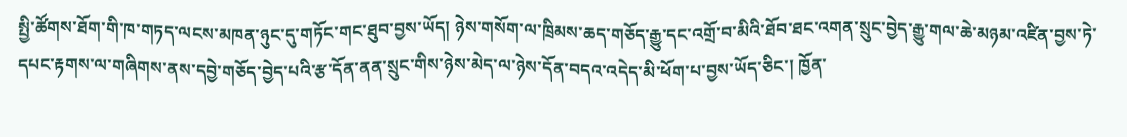སྤྱི་ཚོགས་ཐོག་གི་ཁ་གཏད་ལངས་མཁན་ཉུང་དུ་གཏོང་གང་ཐུབ་བྱས་ཡོད། ཉེས་གསོག་ལ་ཁྲིམས་ཆད་གཅོད་རྒྱུ་དང་འགྲོ་བ་མིའི་ཐོབ་ཐང་འགན་སྲུང་བྱེད་རྒྱུ་གལ་ཆེ་མཉམ་འཛིན་བྱས་ཏེ་དཔང་རྟགས་ལ་གཞིགས་ནས་དབྱེ་གཅོད་བྱེད་པའི་རྩ་དོན་ནན་སྲུང་གིས་ཉེས་མེད་ལ་ཉེས་དོན་བདའ་འདེད་མི་ཕོག་པ་བྱས་ཡོད་ཅིང་། ཁྱོན་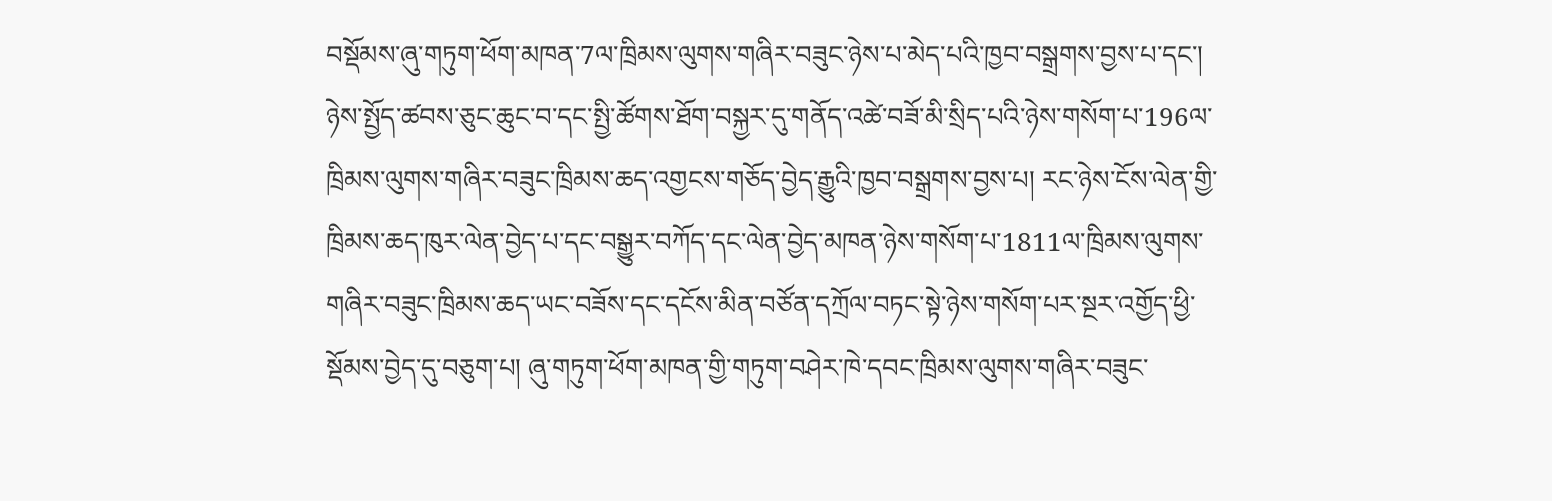བསྡོམས་ཞུ་གཏུག་ཕོག་མཁན་7ལ་ཁྲིམས་ལུགས་གཞིར་བཟུང་ཉེས་པ་མེད་པའི་ཁྱབ་བསྒྲགས་བྱས་པ་དང་། ཉེས་སྤྱོད་ཚབས་ཅུང་ཆུང་བ་དང་སྤྱི་ཚོགས་ཐོག་བསྐྱར་དུ་གནོད་འཚེ་བཟོ་མི་སྲིད་པའི་ཉེས་གསོག་པ་196ལ་ཁྲིམས་ལུགས་གཞིར་བཟུང་ཁྲིམས་ཆད་འགྱངས་གཅོད་བྱེད་རྒྱུའི་ཁྱབ་བསྒྲགས་བྱས་པ། རང་ཉེས་ངོས་ལེན་གྱི་ཁྲིམས་ཆད་ཁུར་ལེན་བྱེད་པ་དང་བསྒྱུར་བཀོད་དང་ལེན་བྱེད་མཁན་ཉེས་གསོག་པ་1811ལ་ཁྲིམས་ལུགས་གཞིར་བཟུང་ཁྲིམས་ཆད་ཡང་བཟོས་དང་དངོས་མིན་བཙོན་དཀྲོལ་བཏང་སྟེ་ཉེས་གསོག་པར་སྔར་འགྱོད་ཕྱི་སྡོམས་བྱེད་དུ་བཅུག་པ། ཞུ་གཏུག་ཕོག་མཁན་གྱི་གཏུག་བཤེར་ཁེ་དབང་ཁྲིམས་ལུགས་གཞིར་བཟུང་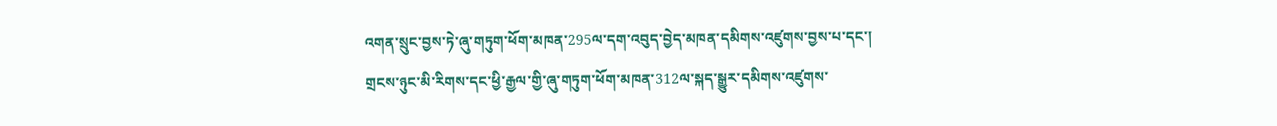འགན་སྲུང་བྱས་ཏེ་ཞུ་གཏུག་ཕོག་མཁན་295ལ་དག་འབུད་བྱེད་མཁན་དམིགས་འཛུགས་བྱས་པ་དང་། གྲངས་ཉུང་མི་རིགས་དང་ཕྱི་རྒྱལ་གྱི་ཞུ་གཏུག་ཕོག་མཁན་312ལ་སྐད་སྒྱུར་དམིགས་འཛུགས་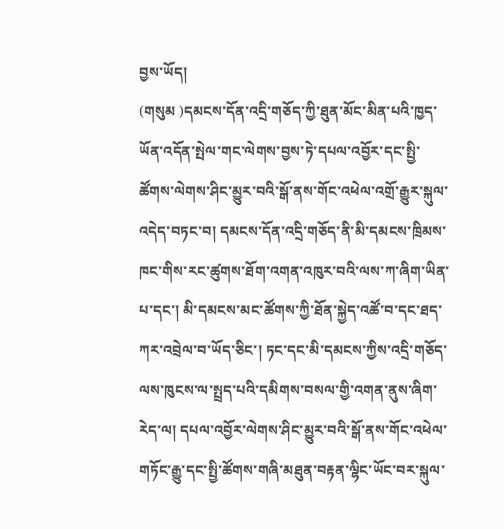བྱས་ཡོད།
(གསུམ )དམངས་དོན་འདྲི་གཅོད་ཀྱི་ཐུན་མོང་མིན་པའི་ཁྱད་ཡོན་འདོན་སྤེལ་གང་ལེགས་བྱས་ཏེ་དཔལ་འབྱོར་དང་སྤྱི་ཚོགས་ལེགས་ཤིང་མྱུར་བའི་སྒོ་ནས་གོང་འཕེལ་འགྲོ་རྒྱུར་སྐུལ་འདེད་བཏང་བ། དམངས་དོན་འདྲི་གཅོད་ནི་མི་དམངས་ཁྲིམས་ཁང་གིས་རང་ཚུགས་ཐོག་འགན་འཁུར་བའི་ལས་ཀ་ཞིག་ཡིན་པ་དང་། མི་དམངས་མང་ཚོགས་ཀྱི་ཐོན་སྐྱེད་འཚོ་བ་དང་ཐད་ཀར་འབྲེལ་བ་ཡོད་ཅིང་། ཏང་དང་མི་དམངས་ཀྱིས་འདྲི་གཅོད་ལས་ཁུངས་ལ་སྤྲད་པའི་དམིགས་བསལ་གྱི་འགན་ནུས་ཞིག་རེད་ལ། དཔལ་འབྱོར་ལེགས་ཤིང་མྱུར་བའི་སྒོ་ནས་གོང་འཕེལ་གཏོང་རྒྱུ་དང་སྤྱི་ཚོགས་གཞི་མཐུན་བརྟན་ལྷིང་ཡོང་བར་སྐུལ་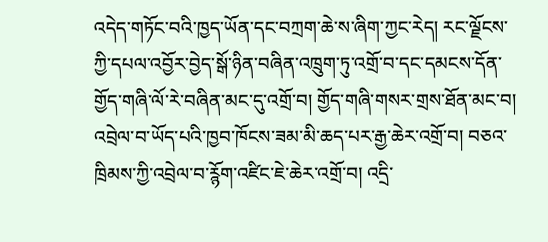འདེད་གཏོང་བའི་ཁྱད་ཡོན་དང་བཀྲག་ཆེ་ས་ཞིག་ཀྱང་རེད། རང་ལྗོངས་ཀྱི་དཔལ་འབྱོར་བྱེད་སྒོ་ཉིན་བཞིན་འཁྲུག་ཏུ་འགྲོ་བ་དང་དམངས་དོན་གྱོད་གཞི་ལོ་རེ་བཞིན་མང་དུ་འགྲོ་བ། གྱོད་གཞི་གསར་གྲས་ཐོན་མང་བ། འབྲེལ་བ་ཡོད་པའི་ཁྱབ་ཁོངས་ཟམ་མི་ཆད་པར་རྒྱ་ཆེར་འགྲོ་བ། བཅའ་ཁྲིམས་ཀྱི་འབྲེལ་བ་ཪྙོག་འཛིང་ཇེ་ཆེར་འགྲོ་བ། འདྲི་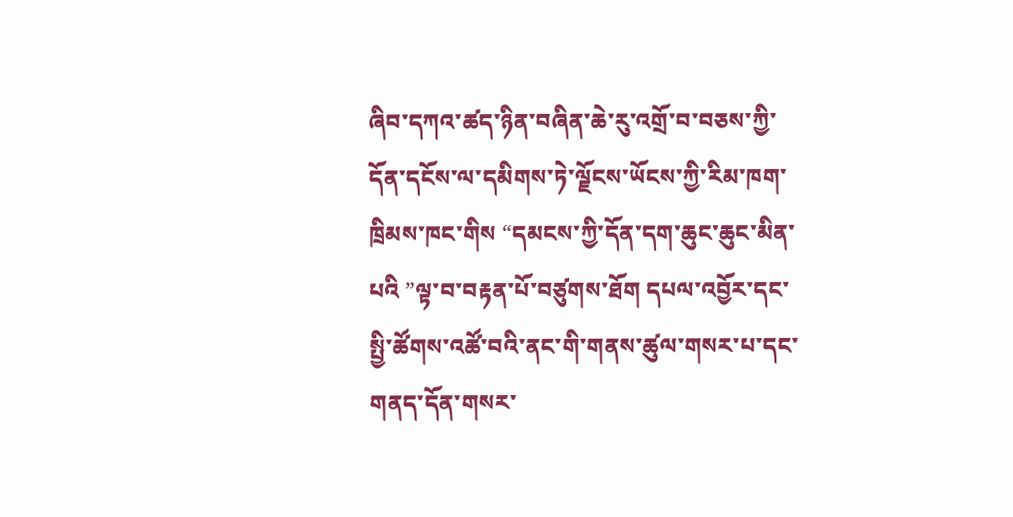ཞིབ་དཀའ་ཚད་ཉིན་བཞིན་ཆེ་རུ་འགྲོ་བ་བཅས་ཀྱི་དོན་དངོས་ལ་དམིགས་ཏེ་ལྗོངས་ཡོངས་ཀྱི་རིམ་ཁག་ཁྲིམས་ཁང་གིས “དམངས་ཀྱི་དོན་དག་ཆུང་ཆུང་མིན་པའི ”ལྟ་བ་བརྟན་པོ་བཙུགས་ཐོག དཔལ་འབྱོར་དང་སྤྱི་ཚོགས་འཚོ་བའི་ནང་གི་གནས་ཚུལ་གསར་པ་དང་གནད་དོན་གསར་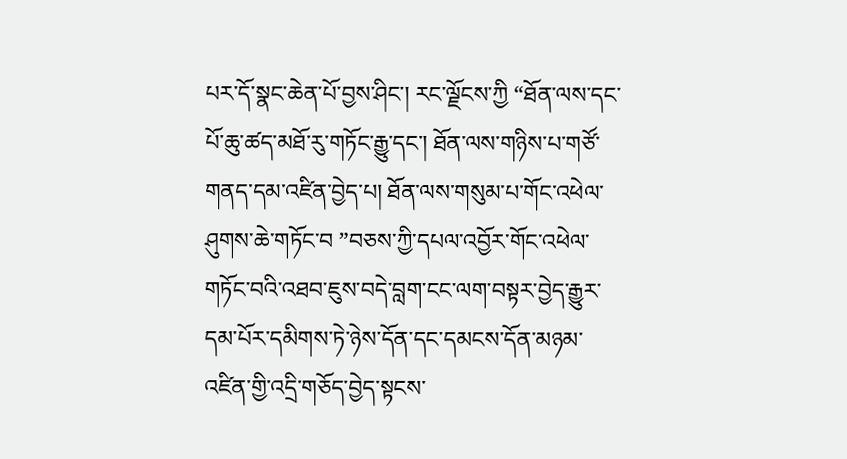པར་དོ་སྣང་ཆེན་པོ་བྱས་ཤིང་། རང་ལྗོངས་ཀྱི “ཐོན་ལས་དང་པོ་ཆུ་ཚད་མཐོ་རུ་གཏོང་རྒྱུ་དང་། ཐོན་ལས་གཉིས་པ་གཙོ་གནད་དམ་འཛིན་བྱེད་པ། ཐོན་ལས་གསུམ་པ་གོང་འཕེལ་ཤུགས་ཆེ་གཏོང་བ ”བཅས་ཀྱི་དཔལ་འབྱོར་གོང་འཕེལ་གཏོང་བའི་འཐབ་ཇུས་བདེ་བླག་ངང་ལག་བསྟར་བྱེད་རྒྱུར་དམ་པོར་དམིགས་ཏེ་ཉེས་དོན་དང་དམངས་དོན་མཉམ་འཛིན་གྱི་འདྲི་གཅོད་བྱེད་སྟངས་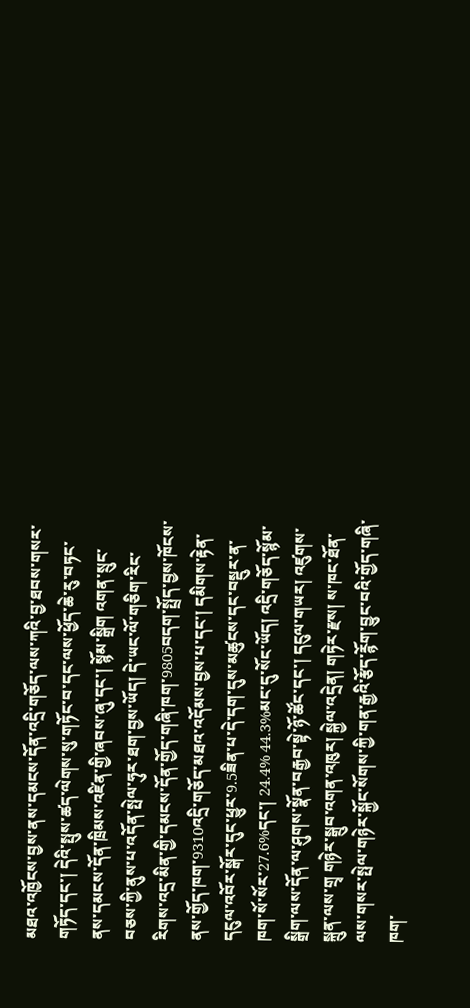མཐའ་འཁྱོངས་བྱས་ནས་དམངས་དོན་འདྲི་གཅོད་ལས་ཀའི་བྱ་ཐབས་གསར་གཏོད་དང་། དེའི་སྤུས་ཚད་ལེགས་སུ་གཏོང་བ་དང་ལས་ཕྱོད་ཆེ་རུ་བཏང་ནས་དམངས་དོན་ཁྲིམས་འཛིན་གྱི་ཞབས་ཞུ་དང་། སྙོམ་སྒྲིག འགན་སྲུང་བཅས་ཀྱི་ནུས་པ་འདོན་སྤེལ་ཧུར་ཐག་བྱས་ཡོད། དེ་ཡང་ལོ་གཅིག་རིང་རིགས་འདྲ་མིན་གྱི་དམངས་དོན་གྱོད་གཞི་ཁག་9805བདག་སྤྲོད་བྱས་ཁོངས་ནས་གྱོད་ཁག་9310འདྲི་གཅོད་མཐའ་འདོམས་བྱས་པ་དང་། དམིགས་རྟེན་དངུལ་འབོར་སྒོར་དུང་ཕྱུར་9.5ཟིན་པ་དེ་དག་དུས་མཚུངས་དང་བསྡུར་ན་ཁག་སོ་སོར་27.6%དང་། 24.4% 44.3%མང་དུ་སོང་ཡོད། འདྲི་གཅོད་སྙོམ་སྒྲིག་ལས་དོན་ལ་ཤུགས་སྣོན་བརྒྱབ་སྟེ་ཉོ་ཚོང་དང་། དངུལ་གཡར། འཛུགས་སྐྲུན་ལས་གྲྭ གཉེར་སྒྲུབ་འགན་འཁུར། སྐྱེལ་འདྲེན། གཏེར་རྫས། ས་ཁང་ཐོན་ལས་གསར་སྤེལ་གཉེར་སྐྱོང་སོགས་ཀྱི་གན་རྒྱའི་རྩོད་ཪྙོག་བྱུང་བའི་གྱོད་གཞི་ཁག་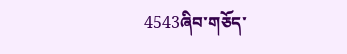4543ཞིབ་གཅོད་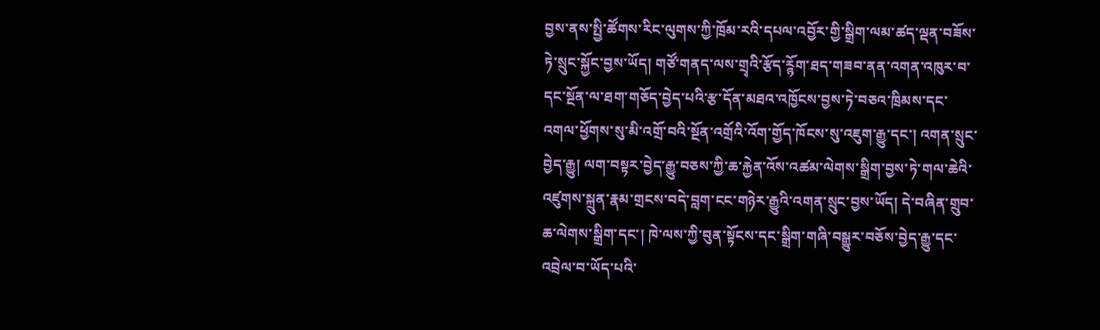བྱས་ནས་སྤྱི་ཚོགས་རིང་ལུགས་ཀྱི་ཁྲོམ་རའི་དཔལ་འབྱོར་གྱི་སྒྲིག་ལམ་ཚད་ལྡན་བཟོས་ཏེ་སྲུང་སྐྱོང་བྱས་ཡོད། གཙོ་གནད་ལས་གྲྭའི་རྩོད་ཪྙོག་ཐད་གཟབ་ནན་འགན་འཁུར་བ་དང་སྔོན་ལ་ཐག་གཅོད་བྱེད་པའི་རྩ་དོན་མཐའ་འཁྱོངས་བྱས་ཏེ་བཅའ་ཁྲིམས་དང་འགལ་ཕྱོགས་སུ་མི་འགྲོ་བའི་སྔོན་འགྲོའི་འོག་གྱོད་ཁོངས་སུ་འཇུག་རྒྱུ་དང་། འགན་སྲུང་བྱེད་རྒྱུ། ལག་བསྟར་བྱེད་རྒྱུ་བཅས་ཀྱི་ཆ་རྐྱེན་འོས་འཚམ་ལེགས་སྒྲིག་བྱས་ཏེ་གལ་ཆེའི་འཛུགས་སྐྲུན་རྣམ་གྲངས་བདེ་བླག་ངང་གཉེར་རྒྱུའི་འགན་སྲུང་བྱས་ཡོད། དེ་བཞིན་གྲུབ་ཆ་ལེགས་སྒྲིག་དང་། ཁེ་ལས་ཀྱི་བུན་སྟོངས་དང་སྒྲིག་གཞི་བསྒྱུར་བཅོས་བྱེད་རྒྱུ་དང་འབྲེལ་བ་ཡོད་པའི་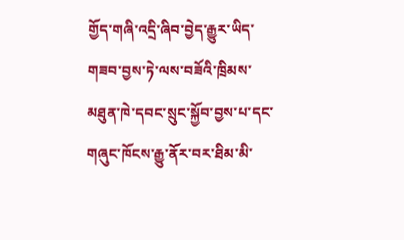གྱོད་གཞི་འདྲི་ཞིབ་བྱེད་རྒྱུར་ཡིད་གཟབ་བྱས་ཏེ་ལས་བཟོའི་ཁྲིམས་མཐུན་ཁེ་དབང་སྲུང་སྐྱོབ་བྱས་པ་དང་གཞུང་ཁོངས་རྒྱུ་ནོར་བར་ཐིམ་མི་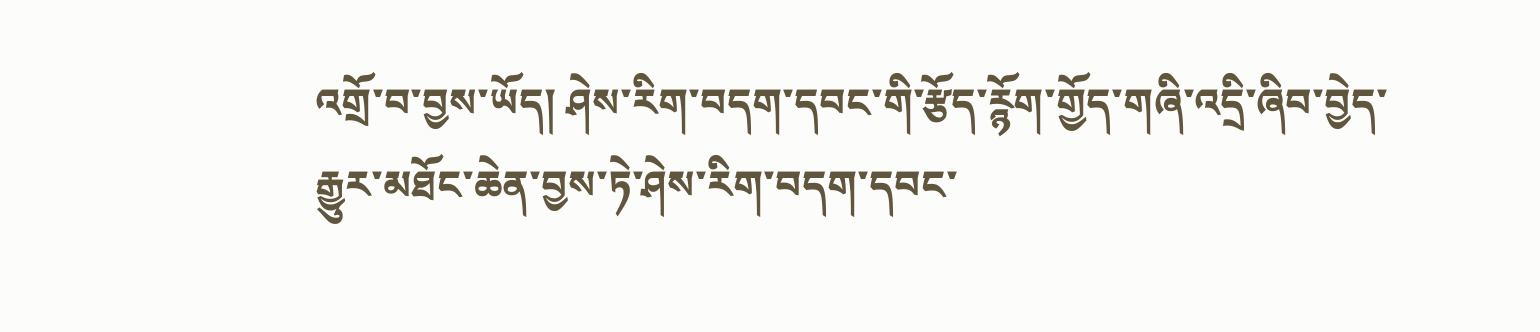འགྲོ་བ་བྱས་ཡོད། ཤེས་རིག་བདག་དབང་གི་རྩོད་ཪྙོག་གྱོད་གཞི་འདྲི་ཞིབ་བྱེད་རྒྱུར་མཐོང་ཆེན་བྱས་ཏེ་ཤེས་རིག་བདག་དབང་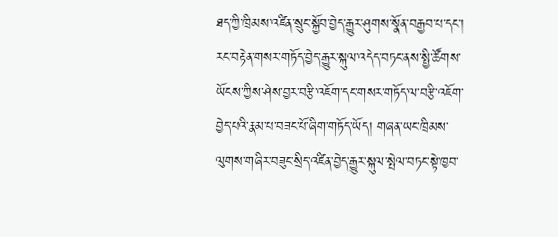ཐད་ཀྱི་ཁྲིམས་འཛིན་སྲུང་སྐྱོབ་བྱེད་རྒྱུར་ཤུགས་སྣོན་བརྒྱབ་པ་དང་། རང་བརྟེན་གསར་གཏོད་བྱེད་རྒྱུར་སྐུལ་འདེད་བཏང་ནས་སྤྱི་ཚོགས་ཡོངས་ཀྱིས་ཤེས་བྱར་བརྩི་འཇོག་དང་གསར་གཏོད་ལ་བརྩི་འཇོག་བྱེད་པའི་རྣམ་པ་བཟང་པོ་ཞིག་གཏོད་ཡོད། གཞན་ཡང་ཁྲིམས་ལུགས་གཞིར་བཟུང་སྲིད་འཛིན་བྱེད་རྒྱུར་སྐུལ་སྤེལ་བཏང་སྟེ་ཁྱབ་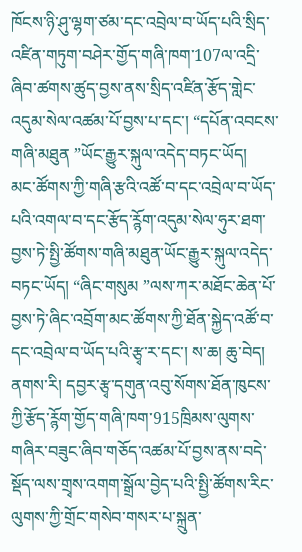ཁོངས་ཉི་ཤུ་ལྷག་ཙམ་དང་འབྲེལ་བ་ཡོད་པའི་སྲིད་འཛིན་གཏུག་བཤེར་གྱོད་གཞི་ཁག་107ལ་འདྲི་ཞིབ་ཚགས་ཚུད་བྱས་ནས་སྲིད་འཛིན་རྩོད་གླེང་འདུམ་སེལ་འཚམ་པོ་བྱས་པ་དང་། “དཔོན་འབངས་གཞི་མཐུན ”ཡོང་རྒྱུར་སྐུལ་འདེད་བཏང་ཡོད།
མང་ཚོགས་ཀྱི་གཞི་རྩའི་འཚོ་བ་དང་འབྲེལ་བ་ཡོད་པའི་འགལ་བ་དང་རྩོད་ཪྙོག་འདུམ་སེལ་ཧུར་ཐག་བྱས་ཏེ་སྤྱི་ཚོགས་གཞི་མཐུན་ཡོང་རྒྱུར་སྐུལ་འདེད་བཏང་ཡོད། “ཞིང་གསུམ ”ལས་ཀར་མཐོང་ཆེན་པོ་བྱས་ཏེ་ཞིང་འབྲོག་མང་ཚོགས་ཀྱི་ཐོན་སྐྱེད་འཚོ་བ་དང་འབྲེལ་བ་ཡོད་པའི་རྩྭ་ར་དང་། ས་ཆ། ཆུ་བེད། ནགས་རི། དབྱར་རྩྭ་དགུན་འབུ་སོགས་ཐོན་ཁུངས་ཀྱི་རྩོད་ཪྙོག་གྱོད་གཞི་ཁག་915ཁྲིམས་ལུགས་གཞིར་བཟུང་ཞིབ་གཅོད་འཚམ་པོ་བྱས་ནས་བདེ་སྡོད་ལས་གྲྭས་འགག་སྒྲོལ་བྱེད་པའི་སྤྱི་ཚོགས་རིང་ལུགས་ཀྱི་གྲོང་གསེབ་གསར་པ་སྐྲུན་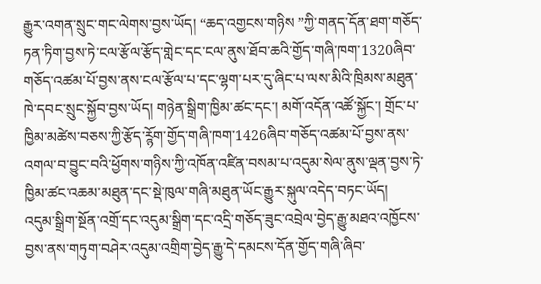རྒྱུར་འགན་སྲུང་གང་ལེགས་བྱས་ཡོད། “ཆད་འགྱངས་གཉིས ”ཀྱི་གནད་དོན་ཐག་གཅོད་ཏན་ཏིག་བྱས་ཏེ་ངལ་རྩོལ་རྩོད་གླེང་དང་ངལ་ནུས་ཐོབ་ཆའི་གྱོད་གཞི་ཁག་1320ཞིབ་གཅོད་འཚམ་པོ་བྱས་ནས་ངལ་རྩོལ་པ་དང་ལྷག་པར་དུ་ཞིང་པ་ལས་མིའི་ཁྲིམས་མཐུན་ཁེ་དབང་སྲུང་སྐྱོབ་བྱས་ཡོད། གཉེན་སྒྲིག་ཁྱིམ་ཚང་དང་། མགོ་འདོན་འཚོ་སྐྱོང་། གྲོང་པ་ཁྱིམ་མཚེས་བཅས་ཀྱི་རྩོད་ཪྙོག་གྱོད་གཞི་ཁག་1426ཞིབ་གཅོད་འཚམ་པོ་བྱས་ནས་འགལ་བ་བྱུང་བའི་ཕྱོགས་གཉིས་ཀྱི་འཁོན་འཛིན་བསམ་པ་འདུམ་སེལ་ནུས་ལྡན་བྱས་ཏེ་ཁྱིམ་ཚང་འཆམ་མཐུན་དང་སྡེ་ཁུལ་གཞི་མཐུན་ཡོང་རྒྱུར་སྐུལ་འདེད་བཏང་ཡོད།
འདུམ་སྒྲིག་སྔོན་འགྲོ་དང་འདུམ་སྒྲིག་དང་འདྲི་གཅོད་ཟུང་འབྲེལ་བྱེད་རྒྱུ་མཐའ་འཁྱོངས་བྱས་ནས་གཏུག་བཤེར་འདུམ་འགྲིག་བྱེད་རྒྱུ་དེ་དམངས་དོན་གྱོད་གཞི་ཞིབ་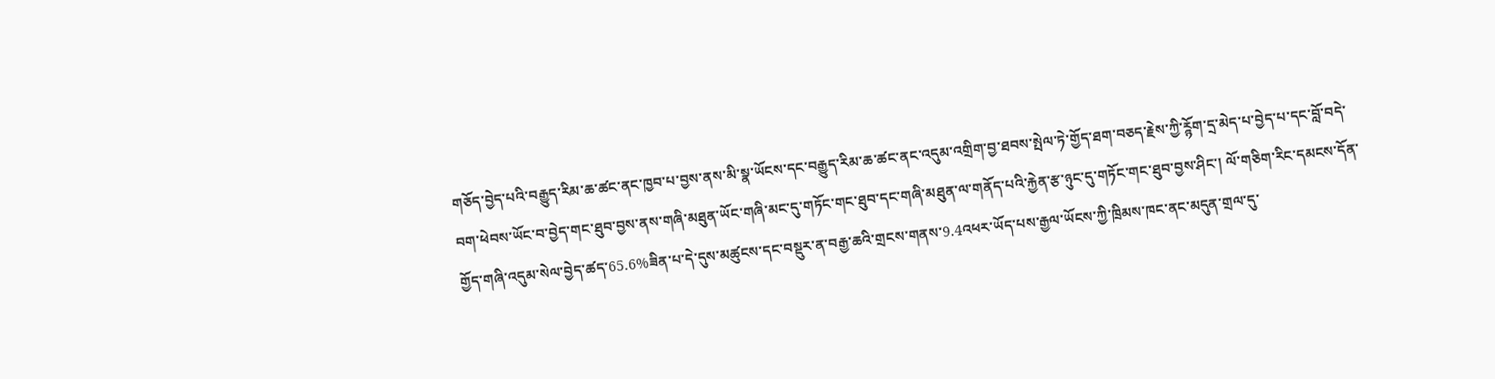གཅོད་བྱེད་པའི་བརྒྱུད་རིམ་ཆ་ཚང་ནང་ཁྱབ་པ་བྱས་ནས་མི་སྣ་ཡོངས་དང་བརྒྱུད་རིམ་ཆ་ཚང་ནང་འདུམ་འགྲིག་བྱ་ཐབས་སྤེལ་ཏེ་གྱོད་ཐག་བཅད་རྗེས་ཀྱི་ཪྙོག་དྲ་མེད་པ་བྱེད་པ་དང་བློ་བདེ་བག་ཕེབས་ཡོང་བ་བྱེད་གང་ཐུབ་བྱས་ནས་གཞི་མཐུན་ཡོང་གཞི་མང་དུ་གཏོང་གང་ཐུབ་དང་གཞི་མཐུན་ལ་གནོད་པའི་རྐྱེན་རྩ་ཉུང་དུ་གཏོང་གང་ཐུབ་བྱས་ཤིང་། ལོ་གཅིག་རིང་དམངས་དོན་གྱོད་གཞི་འདུམ་སེལ་བྱེད་ཚད་65.6%ཟིན་པ་དེ་དུས་མཚུངས་དང་བསྡུར་ན་བརྒྱ་ཆའི་གྲངས་གནས་9.4འཕར་ཡོད་པས་རྒྱལ་ཡོངས་ཀྱི་ཁྲིམས་ཁང་ནང་མདུན་གྲལ་དུ་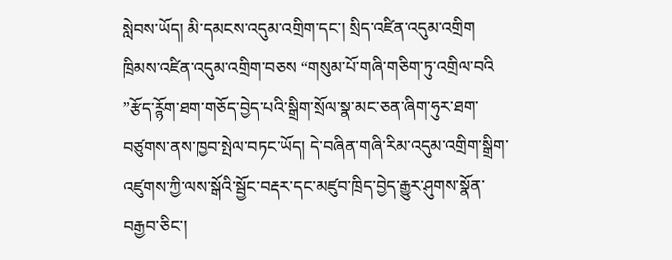སླེབས་ཡོད། མི་དམངས་འདུམ་འགྲིག་དང་། སྲིད་འཛིན་འདུམ་འགྲིག ཁྲིམས་འཛིན་འདུམ་འགྲིག་བཅས “གསུམ་པོ་གཞི་གཅིག་ཏུ་འགྲིལ་བའི ”རྩོད་ཪྙོག་ཐག་གཅོད་བྱེད་པའི་སྒྲིག་སྲོལ་སྣ་མང་ཅན་ཞིག་ཧུར་ཐག་བཙུགས་ནས་ཁྱབ་སྤེལ་བཏང་ཡོད། དེ་བཞིན་གཞི་རིམ་འདུམ་འགྲིག་སྒྲིག་འཛུགས་ཀྱི་ལས་སྒོའི་སྦྱོང་བརྡར་དང་མཛུབ་ཁྲིད་བྱེད་རྒྱུར་ཤུགས་སྣོན་བརྒྱབ་ཅིང་།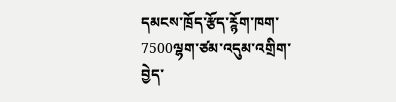དམངས་ཁྲོད་རྩོད་ཪྙོག་ཁག་7500ལྷག་ཙམ་འདུམ་འགྲིག་བྱེད་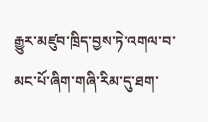རྒྱུར་མཛུབ་ཁྲིད་བྱས་ཏེ་འགལ་བ་མང་པོ་ཞིག་གཞི་རིམ་དུ་ཐག་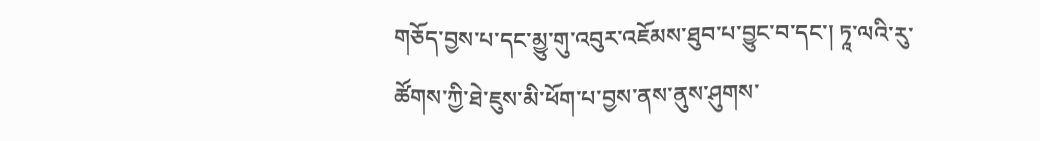གཅོད་བྱས་པ་དང་མྱུ་གུ་འབུར་འཇོམས་ཐུབ་པ་བྱུང་བ་དང་། ཏཱ་ལའི་རུ་ཚོགས་ཀྱི་ཐེ་ཇུས་མི་ཕོག་པ་བྱས་ནས་ནུས་ཤུགས་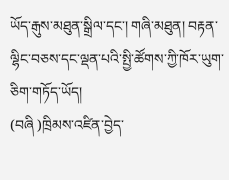ཡོད་རྒུས་མཐུན་སྒྲིལ་དང་། གཞི་མཐུན། བརྟན་ལྷིང་བཅས་དང་ལྡན་པའི་སྤྱི་ཚོགས་ཀྱི་ཁོར་ཡུག་ཅིག་གཏོད་ཡོད།
(བཞི )ཁྲིམས་འཛིན་བྱེད་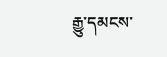རྒྱུ་དམངས་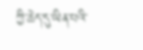ཀྱི་ཆེད་དུ་ཡིན་པའི་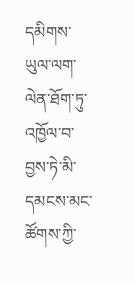དམིགས་ཡུལ་ལག་ལེན་ཐོག་ཏུ་འཁྱོལ་བ་བྱས་ཏེ་མི་དམངས་མང་ཚོགས་ཀྱི་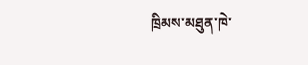ཁྲིམས་མཐུན་ཁེ་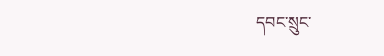དབང་སྲུང་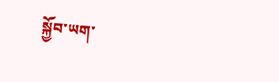སྐྱོབ་ཡག་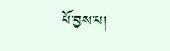པོ་བྱས་པ།